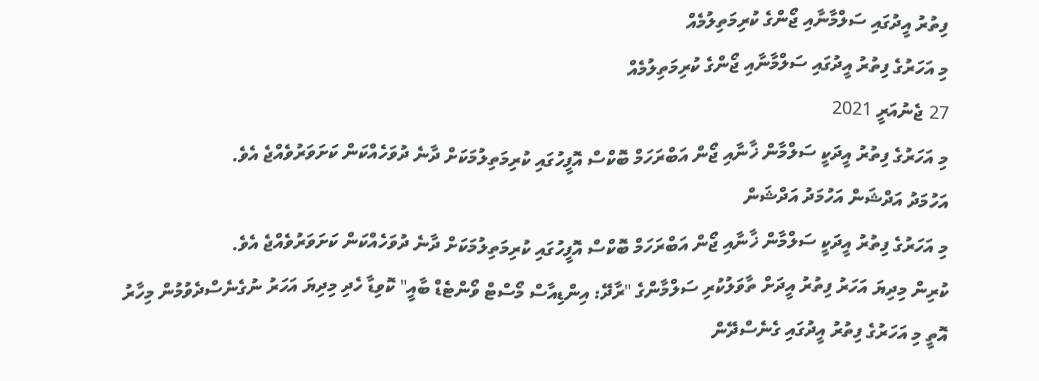ފިތުރު އީދުގައި ސަލްމާނާއި ޖޯންގެ ކުރިމަތިލުމެއް
މި އަހަރުގެ ފިތުރު އީދުގައި ސަލްމާނާއި ޖޯންގެ ކުރިމަތިލުމެއް
27 ޖެނުއަރީ 2021
މި އަހަރުގެ ފިތުރު އީދަކީ ސަލްމާން ޚާނާއި ޖޯން އަބްރަހަމް ބޮކްސް އޮފީހުގައި ކުރިމަތިލުމަކަށް ދާނެ ދުވަހެއްކަން ކަށަވަރުވެއްޖެ އެވެ.
އަހުމަދު އަދްޝަން އަހުމަދު އަދްޝަން
މި އަހަރުގެ ފިތުރު އީދަކީ ސަލްމާން ޚާނާއި ޖޯން އަބްރަހަމް ބޮކްސް އޮފީހުގައި ކުރިމަތިލުމަކަށް ދާނެ ދުވަހެއްކަން ކަށަވަރުވެއްޖެ އެވެ.
ކުރިން މިދިޔަ އަހަރު ފިތުރު އީދަށް ތާވަލުކުރި ސަލްމާންގެ "ރާދޭ: އިންޑިއާސް މޯސްޓް ވޯންޓެޑް ބާއީ" ކޮވިޑާ ހެދި މިދިޔަ އަހަރު ނުގެނެސްދެވުމުން މިހާރު އޮތީ މި އަހަރުގެ ފިތުރު އީދުގައި ގެނެސްދޭން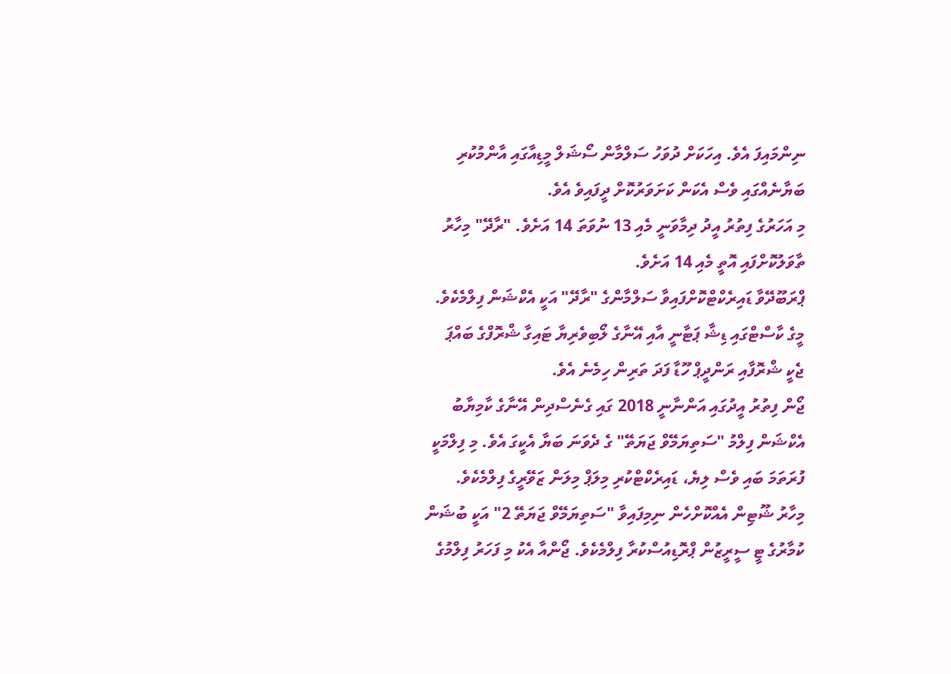ނިންމައިފަ އެވެ. އިހަކަށް ދުވަހު ސަލްމާން ސޯޝަލް މީޑިއާގައި އާންމުކުރި ބަޔާނެއްގައި ވެސް އެކަން ކަށަވަރުކޮށް ދީފައިވެ އެވެ.
މި އަހަރުގެ ފިތުރު އީދު ދިމާވަނީ މެއި 13 ނުވަތަ 14 އަށެވެ. "ރާދޭ" މިހާރު ތާވަލުކޮށްފައި އޮތީ މެއި 14 އަށެވެ.
ޕްރަބޫދޭވާ ޑައިރެކްޓްކޮށްފައިވާ ސަލްމާންގެ "ރާދޭ" އަކީ އެކްޝަން ފިލްމެކެވެ. މީގެ ކާސްޓްގައި ޑިޝާ ޕަޓާނީ އާއި އޭނާގެ ލޯބިވެރިޔާ ޓައިގާ ޝްރޮފްގެ ބައްޕަ ޖެކީ ޝްރޮފާއި ރަންދީޕް ހޫޑާ ފަދަ ތަރިން ހިމެނެ އެވެ.
ޖޯން ފިތުރު އީދުގައި އަންނާނީ 2018 ގައި ގެނެސްދިން އޭނާގެ ކާމިޔާބު އެކްޝަން ފިލްމު "ސަތިޔަމޭވް ޖަޔަތޭ" ގެ ދެވަނަ ބަޔާ އެކީގަ އެވެ. މި ފިލްމަކީ ފުރަތަމަ ބައި ވެސް ލިޔެ، ޑައިރެކްޓްކުރި މިލަޕް މިލަން ޒަވޭރީގެ ފިލްމެކެވެ.
މިހާރު ޝޫޓިން އެއްކޮށްހެން ނިމިފައިވާ "ސަތިޔަމޭވް ޖަޔަތޭ 2" އަކީ ބުޝަން ކުމާރުގެ ޓީ ސީރީޒުން ޕްރޮޑިއުސްކުރާ ފިލްމެކެވެ. ޖޯންއާ އެކު މި ފަހަރު ފިލްމުގެ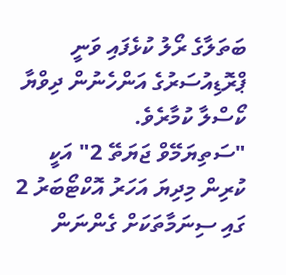ބަތަލާގެ ރޯލު ކުޅެފައި ވަނީ ޕްރޮޑިއުސަރުގެ އަންހެނުން ދިވްޔާ ކޯސްލާ ކުމާރެވެ.
"ސަތިޔަމޭވް ޖަޔަތޭ 2" އަކީ ކުރިން މިދިޔަ އަހަރު އޮކްޓޯބަރު 2 ގައި ސިނަމާތަކަށް ގެންނަން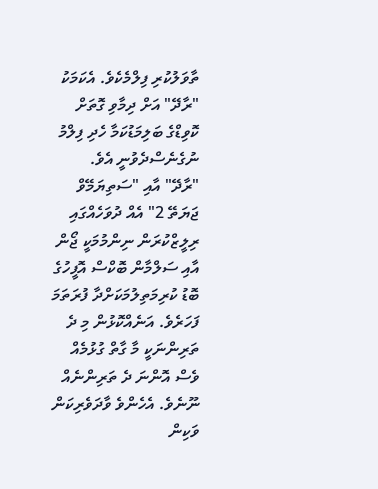ތާވަލުކުރި ފިލްމެކެވެ. އެކަމަކު "ރާދޭ" އަށް ދިމާވި ގޮތަށް ކޮވިޑްގެ ބަލިމަޑުކަމާ ހެދި ފިލްމު ނުގެނެސްދެވުނީ އެވެ.
"ރާދޭ" އާއި "ސަތިޔަމޭވް ޖަޔަތޭ 2" އެއް ދުވަހެއްގައި ރިލީޒްކުރަން ނިންމުމަކީ ޖޯން އާއި ސަލްމާން ބޮކްސް އޮފީހުގެ ބޮޑު ކުރިމަތިލުމަކަށްދާ ފުރަތަމަ ފަހަރެވެ. އަނެއްކޮޅުން މި ދެ ތަރިންނަކީ މާ ގާތް ގުޅުމެއް ވެސް އޮންނަ ދެ ތަރިންނެއް ނޫނެވެ. އެހެންވެ ވާދަވެރިކަން ވަކިން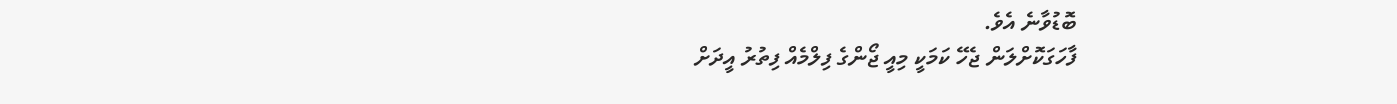ބޮޑުވާނެ އެވެ.
ފާހަގަކޮށްލަން ޖެހޭ ކަމަކީ މިއީ ޖޯންގެ ފިލްމެއް ފިތުރު އީދަށް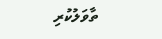ތާވަލުކުރި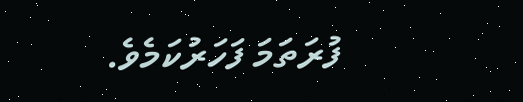ފުރަތަމަ ފަހަރުކަމެވެ.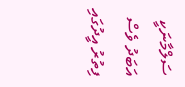ސަލްމާނަކީ އަބަދު ވެސް ފިތުރު އީދުގައި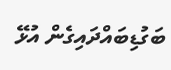ބަގުޑިބައްދައިގެން އުޅޭ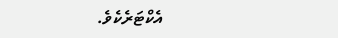އެކްޓަރެކެވެ.